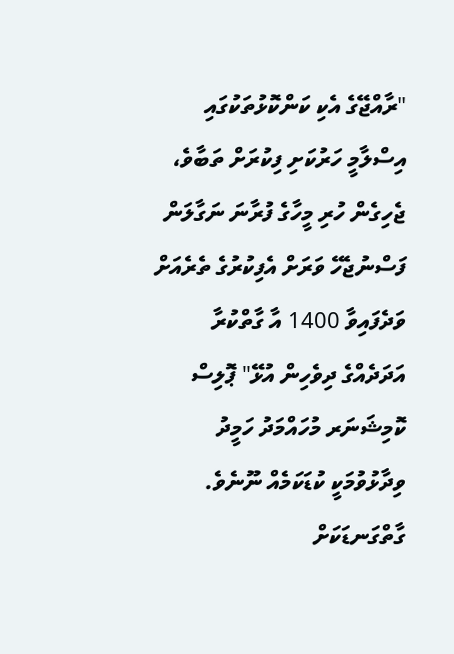"ރާއްޖޭގެ އެކި ކަންކޮޅުތަކުގައި އިސްލާމީ ހަރުކަށި ފިކުރަށް ތަބާވެ، ޖެހިގެން ހުރި މީހާގެ ފުރާނަ ނަގާލަން ފަސްނުޖެހޭ ވަރަށް އެފިކުރުގެ ތެރެއަށް ވަދެފައިވާ 1400 އާ ގާތްކުރާ އަދަދެއްގެ ދިވެހިން އުޅޭ" ޕޮލިސް ކޮމިޝަނަރ މުހައްމަދު ހަމީދު ވިދާޅުވުމަކީ ކުޑަކަމެއް ނޫނެވެ. ގާތްގަނޑަކަށް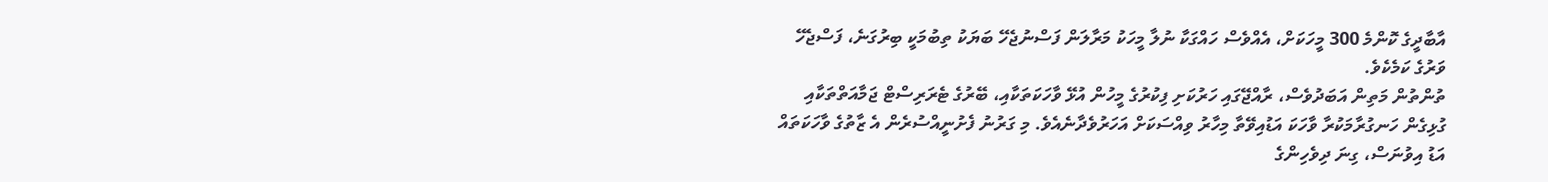އާބާދީގެ ކޮންމެ 300 މީހަކަށް، އެއްވެސް ހައްގަކާ ނުލާ މީހަކު މަރާލަން ފަސްނުޖެހޭ ބަޔަކު ތިބުމަކީ ބިރުގަނެ، ފަސްޖެހޭ ވަރުގެ ކަމެކެވެ.
ތުންތުން މަތިން އަބަދުވެސް، ރާއްޖޭގައި ހަރުކަށި ފިކުރުގެ މީހުން އުޅޭ ވާހަކަތަކާއި، ބޭރުގެ ޓެރަރިސްޓް ޖަމާއަތްތަކާއި ގުޅިގެން ހަނގުރާމަކުރާ ވާހަކަ އަޑުއިވޭތާ މިހާރު ވިއްސަކަށް އަހަރުވެދާނެއެވެ. މި ގަރުނު ފެށުނީއްސުރެން އެ ޒާތުގެ ވާހަކަތައް އަޑު އިވުނަސް، ގިނަ ދިވެހިންގެ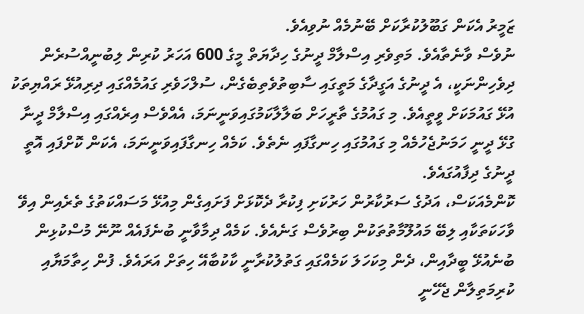ޒަމީރު އެކަން ގަބޫލުކުރާކަށް ބޭނުމެއް ނުވިއެވެ.
ނުވެސް ވާނެތާއެވެ. މަތިވެރި އިސްލާމް ދީނުގެ ހިދާޔަތް މީގެ 600 އަހަރު ކުރިން ލިބުނީއްސުރެން ދިވެހިންނަކީ، އެ ދީނުގެ އަގީދާގެ މަތީގައި ސާބިތުވެތިބެގެން، ސުލްހަވެރި ގައުމެއްގައި ދިރިއުޅޭ ރައްޔިތަކު އުޅޭ ގައުމަކަށް ވީތީއެވެ. މި ގައުމުގެ ތާރީހަށް ބަލާލާކަމުގައިވަނީނަމަ، އެއްވެސް އިރެއްގައި އިސްލާމް ދީނާ ގުޅޭ ދީނީ ހަމަނުޖެހުމެއް މި ގައުމުގައި ހިނގާފައި ނެތެވެ. ކަމެއް ހިނގާފައިވަނީނަމަ، އެކަން ކޮށްފައި އޮތީ ދީނުގެ ދިފާއުގައެވެ.
ކޮންމެއަކަސް، އަދުގެ ސަރުކާރުން ހަރުކަށި ފިކުރާ ދެކޮޅަށް ފަށައިގެން މިއުޅޭ މަސައްކަތުގެ ތެރެއިން އިވޭ ވާހަކަތަކާއި ލިބޭ މައުލޫމާތުތަކުން ބިރުވެސް ގަނެއެވެ. ކަމެއް ދިމާވާނީ ބުނެފައެއް ނޫނޭ މުސްކުޅިން ބުނެއުޅޭ ބީދާއިން، ދެން މިކަހަލަ ކަމެއްގައި ގަތުލުކުރާނީ ކާކުބާއޭ ހިތަށް އަރައެވެ. ފުން ހިތާމަޔާއި ކުރިމަތިލާން ޖެހޭނީ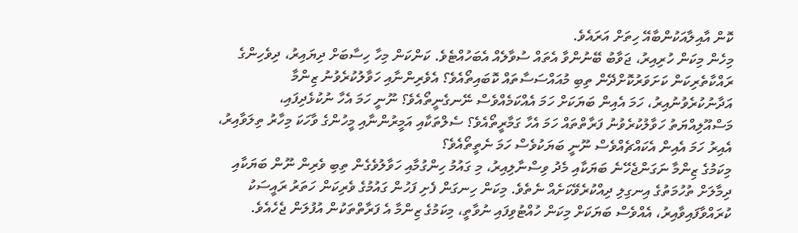ކޮން އާއިލާއަކުންބާއޭ ހިތަށް އަރައެވެ.
މިހެން މިކަން ހުރިއިރު، ޖަވާބު ބޭނުންވާ އެތައް ސުވާލެއް އެބަހުއްޓެވެ. ކަންކަން މިހާ ހިސާބަށް ދިޔައިރު، ދިވެހިންގެ ރައްކާތެރިކަން ކަށަވަރުކޮށްދޭން ތިބި މުއައްސަސާތައް ކޮބައިތޯއެވެ؟ އެވެރިންނާއި ހަވާލުކުރެވުނު ޒިންމާ އަދާނުކުރެވުނުއިރު، ހަމަ އެއިން ބަޔަކަށް ހަމަ އެއްކަމެއްވެސް ނޭނގެނީތޯއެވެ؟ ނޫނީ ހަމަ އެހާ ނުކުޅެދިފައި، މަސްއޫލިއްޔަތު ހަވާލުކުރެވުނު ފަރާތްތައް ހަމަ އެހާ ގަމާރީތޯއެވެ؟ ސެލްތަކާއި އަމީރުންނާއި މީހުންގެ ވާހަކަ މިހާރު ތިލަވާއިރު، އެއިރު ހަމަ އެއިން އެކައްޗެއްވެސް ނޫނީ ބަޔަކުވެސް ހަމަ ނެތީތޯއެވެ؟
މިކަމުގެ ޒިންމާ ނަގަންޖެހޭނެ ބަޔަކާއި މެދު ވިސްނާލިއިރު، މި ގައުމު ހިންގުމާއި ހަވާލުވެގެން ތިބި ވެރިން ނޫން ބަޔަކާއި ދިމާލަށް ތުހުމަތުގެ އިނގިލި ދިއްކުރެވޭކަށެއް ނެތެވެ. މިކަން ހިނގަން ފެށި ފަހުން ގައުމުގެ ވެރިކަން ހަތަރު ރައީސަކު ކުރައްވާފައިވާއިރު، އެއްވެސް ބަޔަކަށް މިކަން ހުއްޓުވިފައި ނުވާތީ، މިކަމުގެ ޒިންމާ އެ ފަރާތްތަކުން އުފުލަން ޖެހެއެވެ.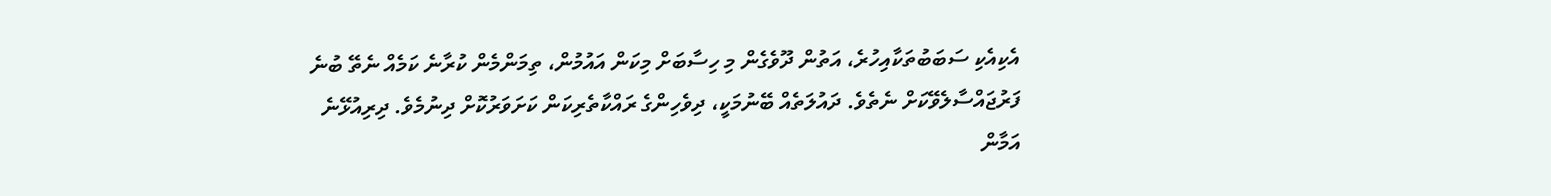އެކިއެކި ސަބަބުތަކާއިހުރެ، އަތުން ދޫވެގެން މި ހިސާބަށް މިކަން އައުމުން، ތިމަންމެން ކުރާނެ ކަމެއް ނެތޭ ބުނެ ފަރުޖައްސާލެވޭކަށް ނެތެވެ. ދައުލަތެއް ބޭނުމަކީ، ދިވެހިންގެ ރައްކާތެރިކަން ކަށަވަރުކޮށް ދިނުމެވެ. ދިރިއުޅޭނެ އަމާން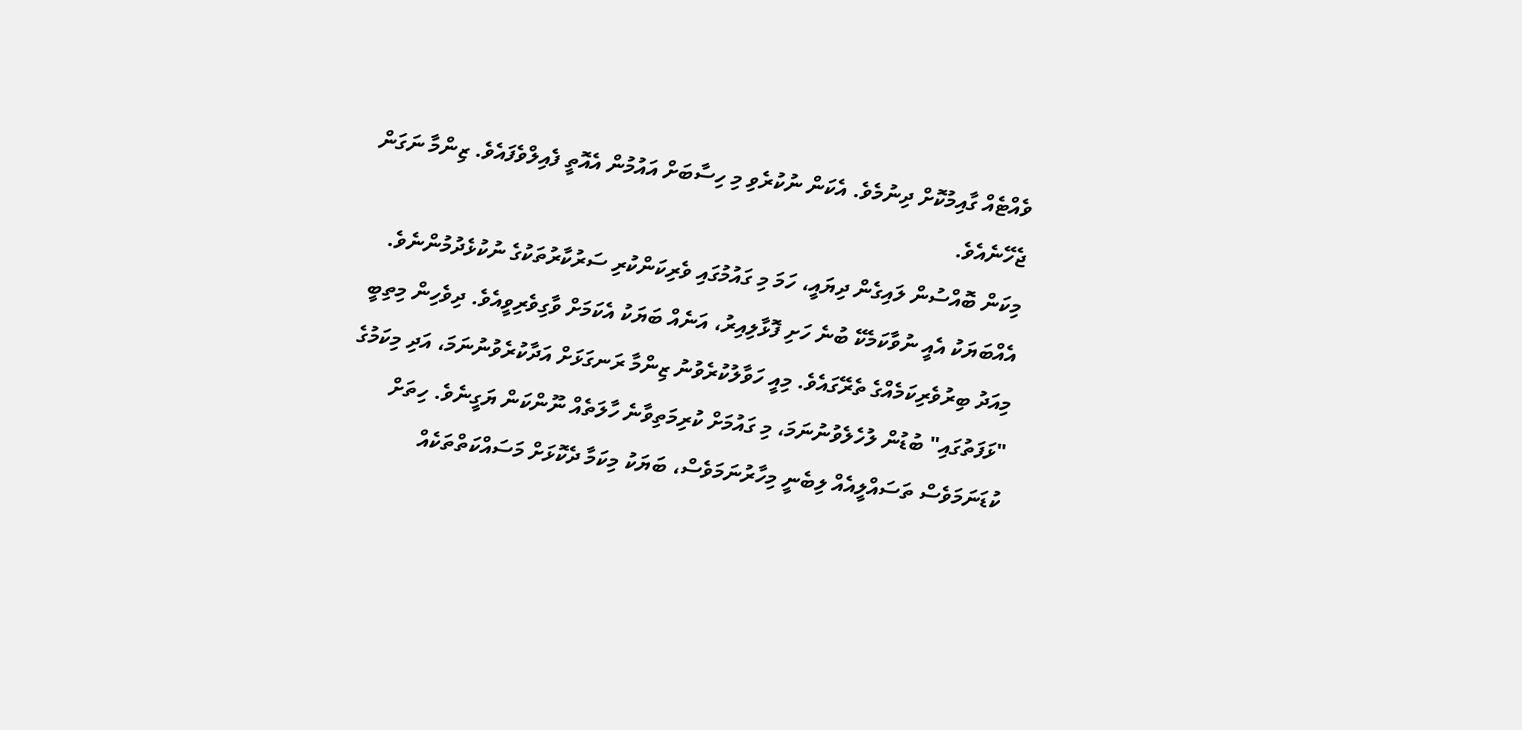ވެއްޓެއް ގާއިމުކޮށް ދިނުމެވެ. އެކަން ނުކުރެވި މި ހިސާބަށް އައުމުން އެއޮތީ ފެއިލްވެފައެވެ. ޒިންމާ ނަގަން ޖެހޭނެއެވެ.
މިކަން ބޮއްސުން ލައިގެން ދިޔައީ، ހަމަ މި ގައުމުގައި ވެރިކަންކުރި ސަރުކާރުތަކުގެ ނުކުޅެދުމުންނެވެ. އެއްބަޔަކު އެއީ ނުވާކަމެކޭ ބުނެ ހަށި ފޮޅާލިއިރު، އަނެއް ބަޔަކު އެކަމަށް ވާގިވެރިވީއެވެ. ދިވެހިން މިތިބީ މިއަދު ބިރުވެރިކަމެއްގެ ތެރޭގައެވެ. މިއީ ހަވާލުކުރެވުނު ޒިންމާ ރަނގަޅަށް އަދާކުރެވުނުނަމަ، އަދި މިކަމުގެ "ޅަފަތުގައި" ބުޑުން ލުހެލެވުނުނަމަ، މި ގައުމަށް ކުރިމަތިވާނެ ހާލަތެއް ނޫންކަން ޔަގީނެވެ. ހިތަށް ކުޑަނަމަވެސް ތަސައްލީއެއް ލިބެނީ މިހާރުނަމަވެސް، ބަޔަކު މިކަމާ ދެކޮޅަށް މަސައްކަތްތަކެއް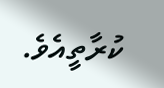ކުރާތީއެވެ.